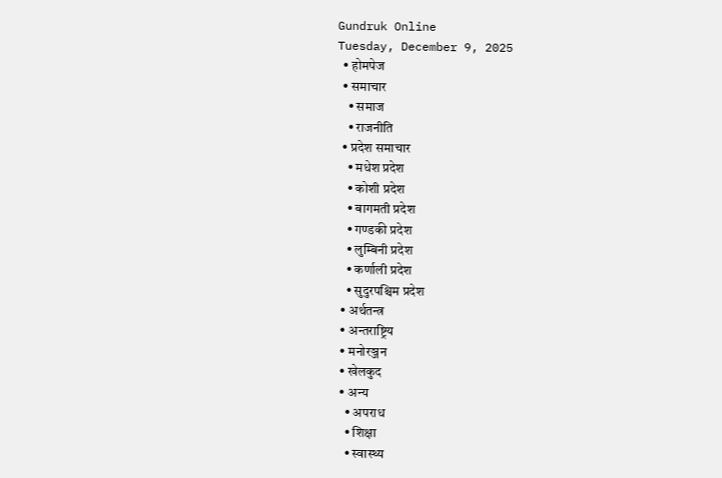Gundruk Online
Tuesday, December 9, 2025
  • होमपेज
  • समाचार
    • समाज
    • राजनीति
  • प्रदेश समाचार
    • मधेश प्रदेश
    • कोशी प्रदेश
    • बागमती प्रदेश
    • गण्डकी प्रदेश
    • लुम्बिनी प्रदेश
    • कर्णाली प्रदेश
    • सुदुरपश्चिम प्रदेश
  • अर्थतन्त्र
  • अन्तराष्ट्रिय
  • मनोरञ्जन
  • खेलकुद
  • अन्य
    • अपराध
    • शिक्षा
    • स्वास्थ्य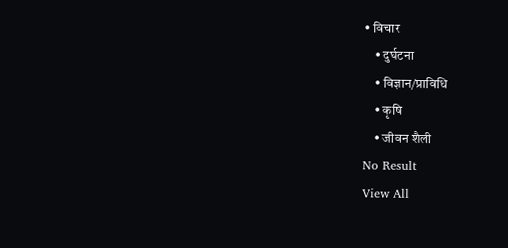• विचार
    • दुर्घटना
    • विज्ञान/प्राविधि
    • कृषि
    • जीवन शैली
No Result
View All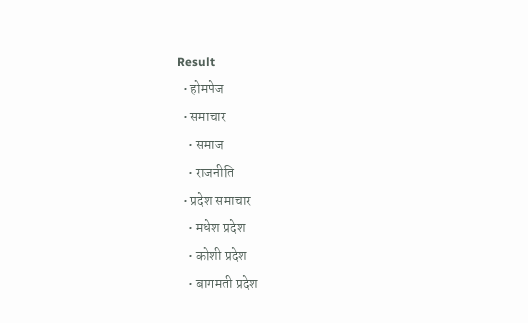Result
  • होमपेज
  • समाचार
    • समाज
    • राजनीति
  • प्रदेश समाचार
    • मधेश प्रदेश
    • कोशी प्रदेश
    • बागमती प्रदेश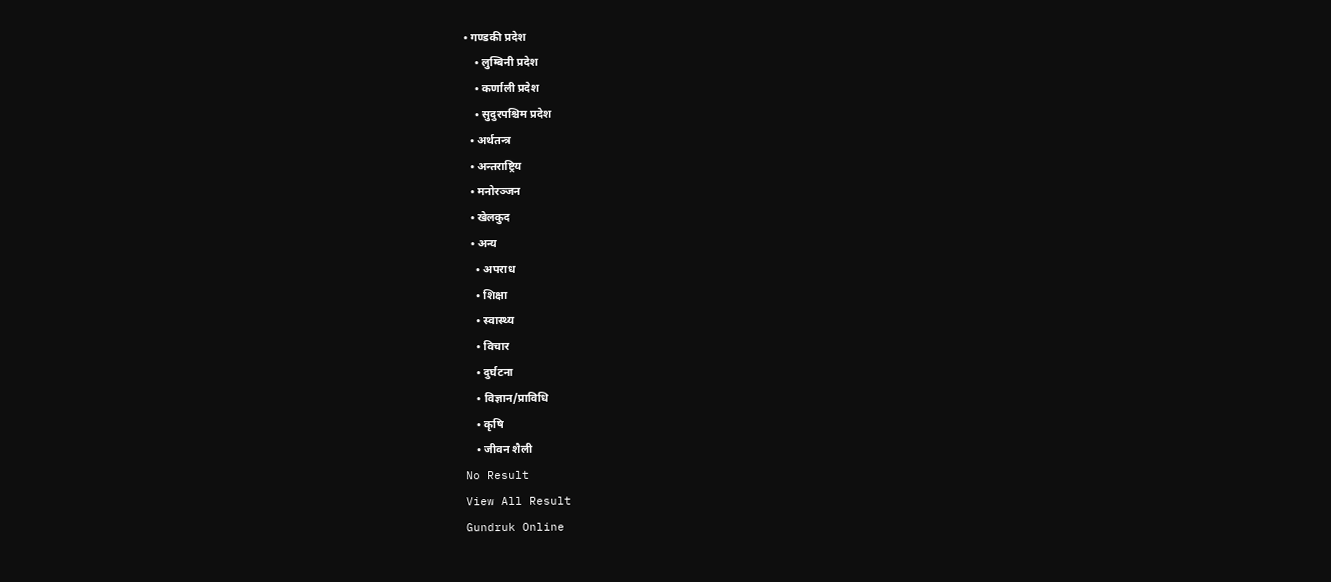• गण्डकी प्रदेश
    • लुम्बिनी प्रदेश
    • कर्णाली प्रदेश
    • सुदुरपश्चिम प्रदेश
  • अर्थतन्त्र
  • अन्तराष्ट्रिय
  • मनोरञ्जन
  • खेलकुद
  • अन्य
    • अपराध
    • शिक्षा
    • स्वास्थ्य
    • विचार
    • दुर्घटना
    • विज्ञान/प्राविधि
    • कृषि
    • जीवन शैली
No Result
View All Result
Gundruk Online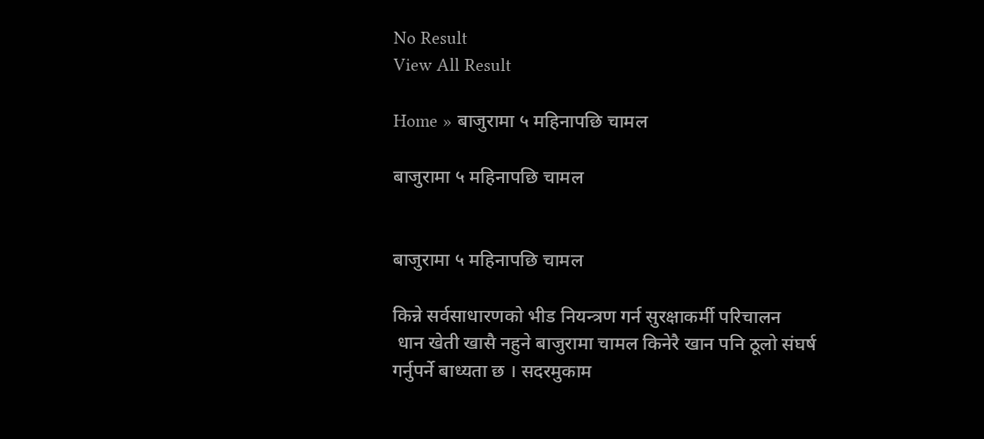No Result
View All Result

Home » बाजुरामा ५ महिनापछि चामल

बाजुरामा ५ महिनापछि चामल


बाजुरामा ५ महिनापछि चामल

किन्ने सर्वसाधारणको भीड नियन्त्रण गर्न सुरक्षाकर्मी परिचालन
 धान खेती खासै नहुने बाजुरामा चामल किनेरै खान पनि ठूलो संघर्ष गर्नुपर्ने बाध्यता छ । सदरमुकाम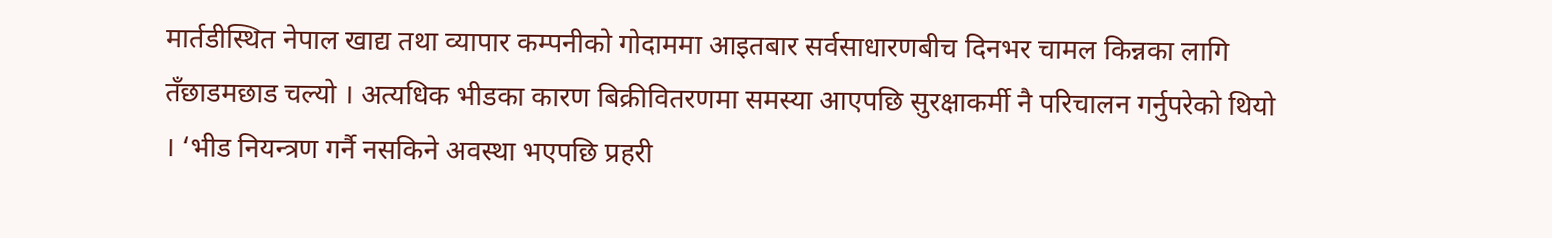मार्तडीस्थित नेपाल खाद्य तथा व्यापार कम्पनीको गोदाममा आइतबार सर्वसाधारणबीच दिनभर चामल किन्नका लागि तँछाडमछाड चल्यो । अत्यधिक भीडका कारण बिक्रीवितरणमा समस्या आएपछि सुरक्षाकर्मी नै परिचालन गर्नुपरेको थियो । ‘भीड नियन्त्रण गर्नै नसकिने अवस्था भएपछि प्रहरी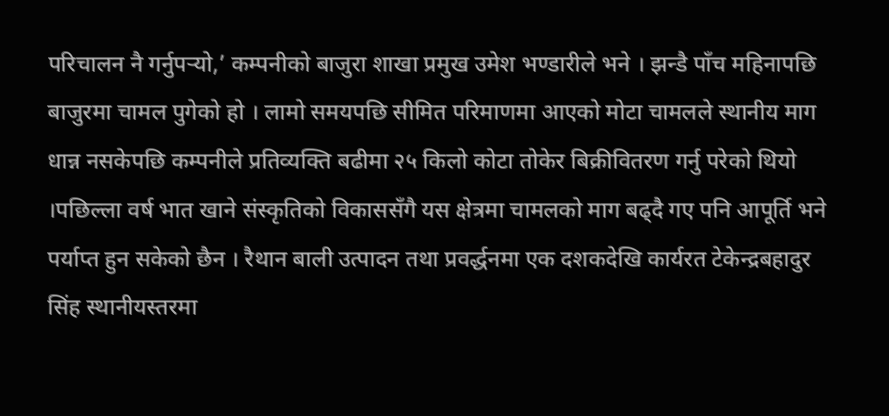परिचालन नै गर्नुपर्‍यो,’ कम्पनीको बाजुरा शाखा प्रमुख उमेश भण्डारीले भने । झन्डै पाँच महिनापछि बाजुरमा चामल पुगेको हो । लामो समयपछि सीमित परिमाणमा आएको मोटा चामलले स्थानीय माग धान्न नसकेपछि कम्पनीले प्रतिव्यक्ति बढीमा २५ किलो कोटा तोकेर बिक्रीवितरण गर्नु परेको थियो ।पछिल्ला वर्ष भात खाने संस्कृतिको विकाससँगै यस क्षेत्रमा चामलको माग बढ्दै गए पनि आपूर्ति भने पर्याप्त हुन सकेको छैन । रैथान बाली उत्पादन तथा प्रवर्द्धनमा एक दशकदेखि कार्यरत टेकेन्द्रबहादुर सिंह स्थानीयस्तरमा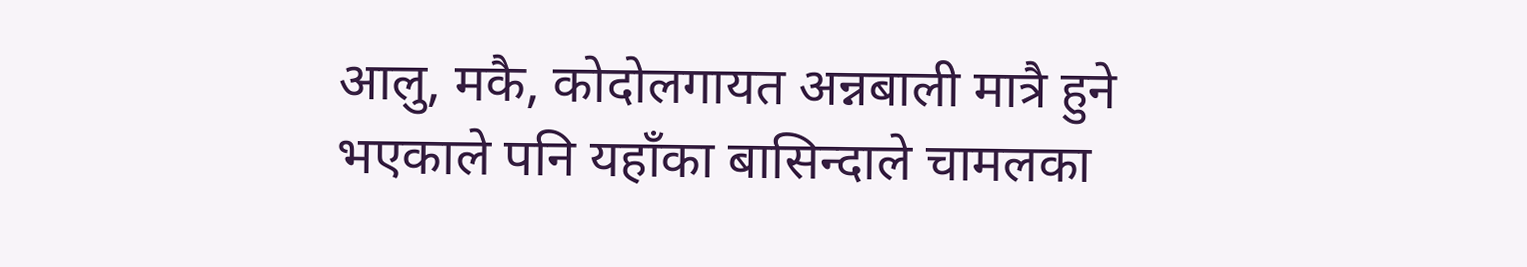आलु, मकै, कोदोलगायत अन्नबाली मात्रै हुने भएकाले पनि यहाँका बासिन्दाले चामलका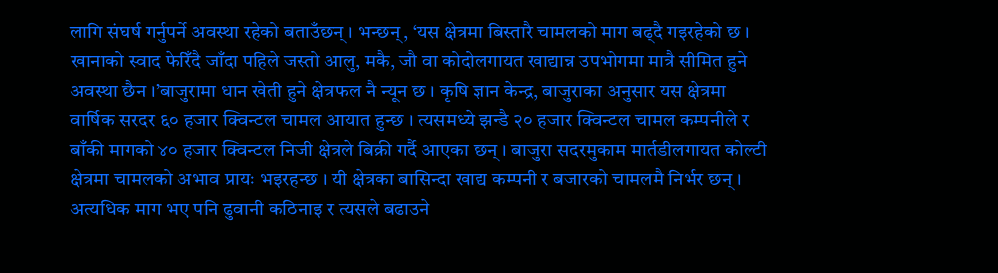लागि संघर्ष गर्नुपर्ने अवस्था रहेको बताउँछन् । भन्छन्, ‘यस क्षेत्रमा बिस्तारै चामलको माग बढ्दै गइरहेको छ । खानाको स्वाद फेरिँदै जाँदा पहिले जस्तो आलु, मकै, जौ वा कोदोलगायत खाद्यान्न उपभोगमा मात्रै सीमित हुने अवस्था छैन ।’बाजुरामा धान खेती हुने क्षेत्रफल नै न्यून छ । कृषि ज्ञान केन्द्र, बाजुराका अनुसार यस क्षेत्रमा वार्षिक सरदर ६० हजार क्विन्टल चामल आयात हुन्छ । त्यसमध्ये झन्डै २० हजार क्विन्टल चामल कम्पनीले र बाँकी मागको ४० हजार क्विन्टल निजी क्षेत्रले बिक्री गर्दै आएका छन् । बाजुरा सदरमुकाम मार्तडीलगायत कोल्टी क्षेत्रमा चामलको अभाव प्रायः भइरहन्छ । यी क्षेत्रका बासिन्दा खाद्य कम्पनी र बजारको चामलमै निर्भर छन् । अत्यधिक माग भए पनि ढुवानी कठिनाइ र त्यसले बढाउने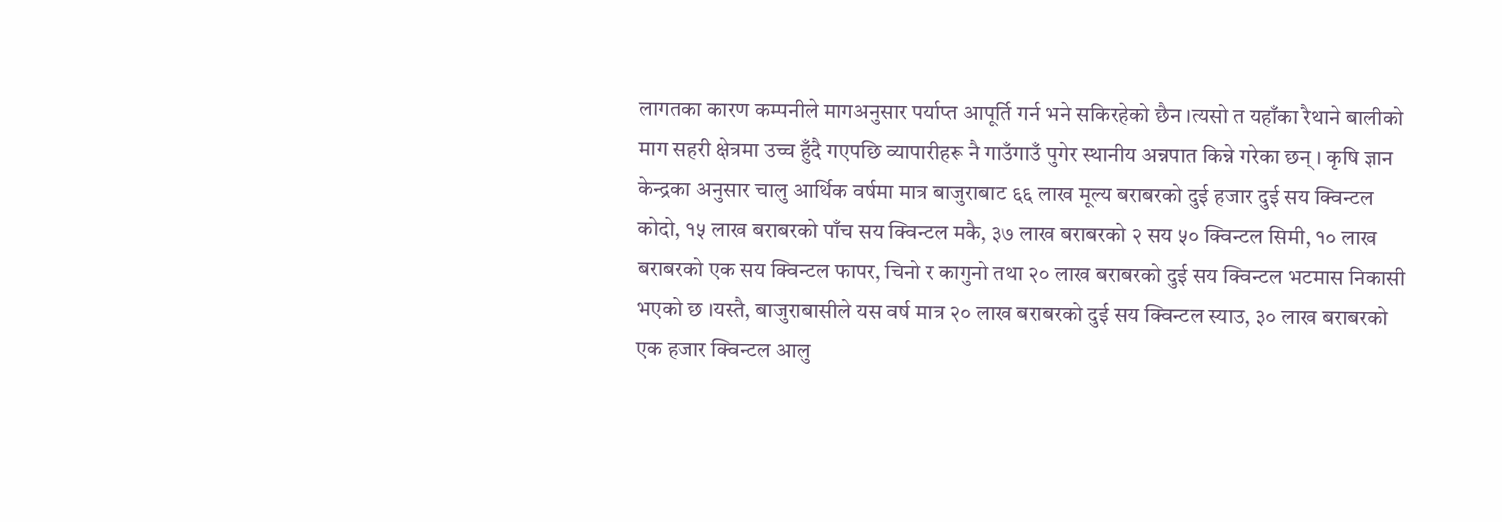लागतका कारण कम्पनीले मागअनुसार पर्याप्त आपूर्ति गर्न भने सकिरहेको छैन ।त्यसो त यहाँका रैथाने बालीको माग सहरी क्षेत्रमा उच्च हुँदै गएपछि व्यापारीहरू नै गाउँगाउँ पुगेर स्थानीय अन्नपात किन्ने गरेका छन् । कृषि ज्ञान केन्द्रका अनुसार चालु आर्थिक वर्षमा मात्र बाजुराबाट ६६ लाख मूल्य बराबरको दुई हजार दुई सय क्विन्टल कोदो, १५ लाख बराबरको पाँच सय क्विन्टल मकै, ३७ लाख बराबरको २ सय ५० क्विन्टल सिमी, १० लाख बराबरको एक सय क्विन्टल फापर, चिनो र कागुनो तथा २० लाख बराबरको दुई सय क्विन्टल भटमास निकासी भएको छ ।यस्तै, बाजुराबासीले यस वर्ष मात्र २० लाख बराबरको दुई सय क्विन्टल स्याउ, ३० लाख बराबरको एक हजार क्विन्टल आलु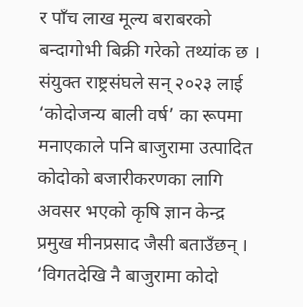र पाँच लाख मूल्य बराबरको बन्दागोभी बिक्री गरेको तथ्यांक छ । संयुक्त राष्ट्रसंघले सन् २०२३ लाई ‘कोदोजन्य बाली वर्ष’ का रूपमा मनाएकाले पनि बाजुरामा उत्पादित कोदोको बजारीकरणका लागि अवसर भएको कृषि ज्ञान केन्द्र प्रमुख मीनप्रसाद जैसी बताउँछन् । ‘विगतदेखि नै बाजुरामा कोदो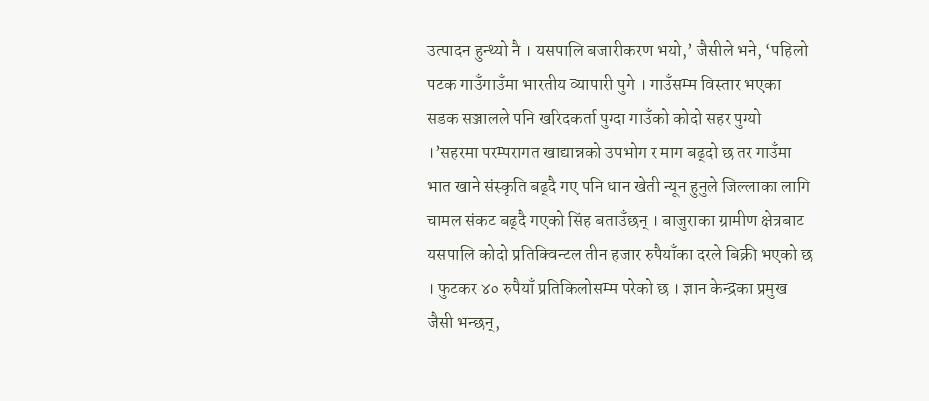उत्पादन हुन्थ्यो नै । यसपालि बजारीकरण भयो,’ जैसीले भने, ‘पहिलो पटक गाउँगाउँमा भारतीय व्यापारी पुगे । गाउँसम्म विस्तार भएका सडक सञ्जालले पनि खरिदकर्ता पुग्दा गाउँको कोदो सहर पुग्यो ।’सहरमा परम्परागत खाद्यान्नको उपभोग र माग बढ्दो छ तर गाउँमा भात खाने संस्कृति बढ्दै गए पनि धान खेती न्यून हुनुले जिल्लाका लागि चामल संकट बढ्दै गएको सिंह बताउँछन् । बाजुराका ग्रामीण क्षेत्रबाट यसपालि कोदो प्रतिक्विन्टल तीन हजार रुपैयाँका दरले बिक्री भएको छ । फुटकर ४० रुपैयाँ प्रतिकिलोसम्म परेको छ । ज्ञान केन्द्रका प्रमुख जैसी भन्छन्,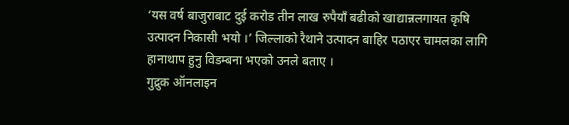‘यस वर्ष बाजुराबाट दुई करोड तीन लाख रुपैयाँ बढीको खाद्यान्नलगायत कृषि उत्पादन निकासी भयो ।’ जिल्लाको रैथाने उत्पादन बाहिर पठाएर चामलका लागि हानाथाप हुनु विडम्बना भएको उनले बताए ।
गुद्रुक ऑनलाइन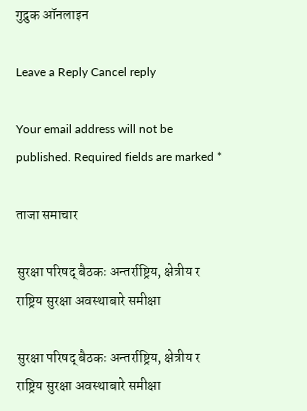गुद्रुक ऑनलाइन

Leave a Reply Cancel reply

Your email address will not be published. Required fields are marked *

ताजा समाचार

सुरक्षा परिषद् बैठकः अन्तर्राष्ट्रिय, क्षेत्रीय र राष्ट्रिय सुरक्षा अवस्थाबारे समीक्षा

सुरक्षा परिषद् बैठकः अन्तर्राष्ट्रिय, क्षेत्रीय र राष्ट्रिय सुरक्षा अवस्थाबारे समीक्षा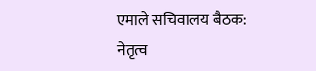एमाले सचिवालय बैठक: नेतृत्व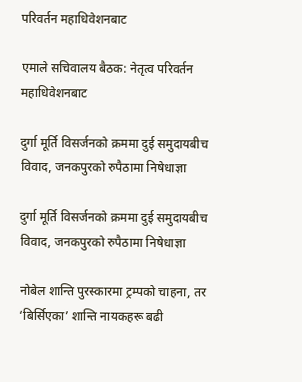परिवर्तन महाधिवेशनबाट

एमाले सचिवालय बैठक: नेतृत्व परिवर्तन महाधिवेशनबाट

दुर्गा मूर्ति विसर्जनको क्रममा दुई समुदायबीच विवाद, जनकपुरको रुपैठामा निषेधाज्ञा

दुर्गा मूर्ति विसर्जनको क्रममा दुई समुदायबीच विवाद, जनकपुरको रुपैठामा निषेधाज्ञा

नोबेल शान्ति पुरस्कारमा ट्रम्पको चाहना, तर ‘बिर्सिएका’ शान्ति नायकहरू बढी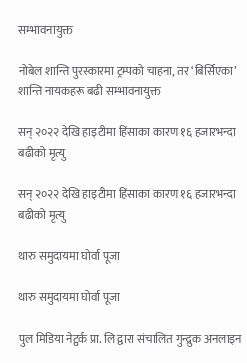सम्भावनायुक्त

नोबेल शान्ति पुरस्कारमा ट्रम्पको चाहना, तर ‘बिर्सिएका’ शान्ति नायकहरू बढी सम्भावनायुक्त

सन् २०२२ देखि हाइटीमा हिंसाका कारण १६ हजारभन्दा बढीको मृत्यु

सन् २०२२ देखि हाइटीमा हिंसाका कारण १६ हजारभन्दा बढीको मृत्यु

थारु समुदायमा घोर्वा पूजा

थारु समुदायमा घोर्वा पूजा

पुल मिडिया नेट्वर्क प्रा. लि द्वारा संचालित गुन्द्रुक अनलाइन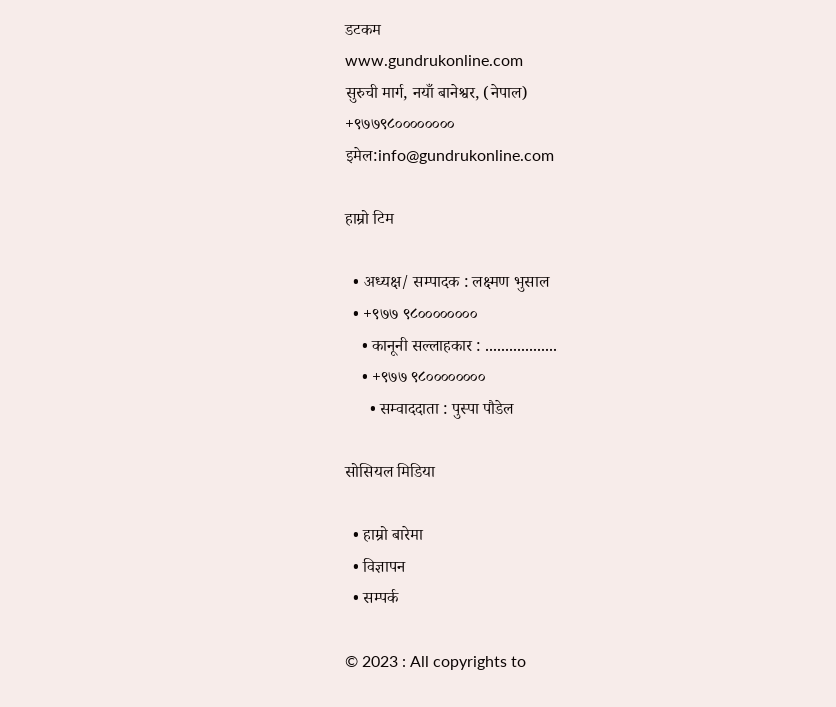डटकम
www.gundrukonline.com
सुरुची मार्ग, नयाँ बानेश्वर, (नेपाल)
+९७७९८००००००००
इमेल:info@gundrukonline.com

हाम्रो टिम

  • अध्यक्ष/ सम्पादक : लक्ष्मण भुसाल
  • +९७७ ९८००००००००
    • कानूनी सल्लाहकार : ..................
    • +९७७ ९८००००००००
      • सम्वाददाता : पुस्पा पौडेल

सोसियल मिडिया

  • हाम्रो बारेमा
  • विज्ञापन
  • सम्पर्क

© 2023 : All copyrights to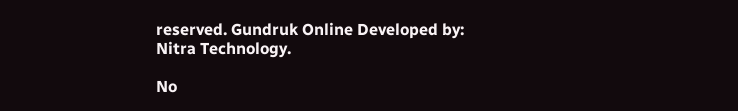reserved. Gundruk Online Developed by: Nitra Technology.

No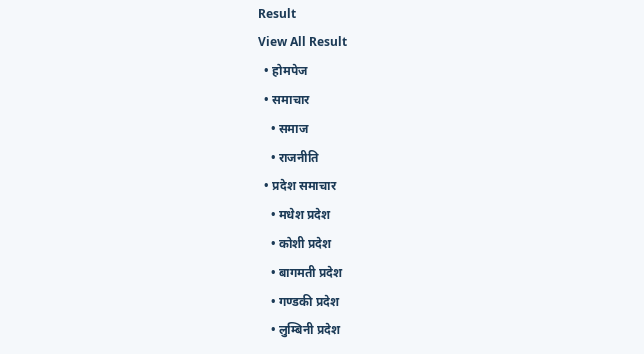Result
View All Result
  • होमपेज
  • समाचार
    • समाज
    • राजनीति
  • प्रदेश समाचार
    • मधेश प्रदेश
    • कोशी प्रदेश
    • बागमती प्रदेश
    • गण्डकी प्रदेश
    • लुम्बिनी प्रदेश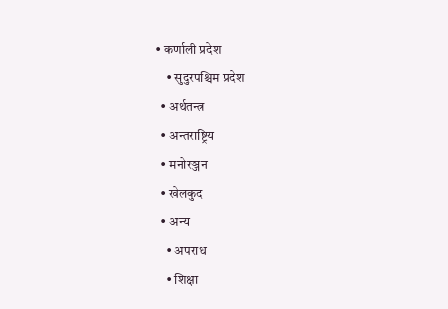• कर्णाली प्रदेश
    • सुदुरपश्चिम प्रदेश
  • अर्थतन्त्र
  • अन्तराष्ट्रिय
  • मनोरञ्जन
  • खेलकुद
  • अन्य
    • अपराध
    • शिक्षा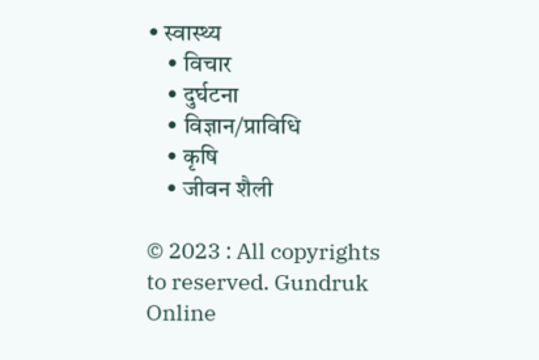• स्वास्थ्य
    • विचार
    • दुर्घटना
    • विज्ञान/प्राविधि
    • कृषि
    • जीवन शैली

© 2023 : All copyrights to reserved. Gundruk Online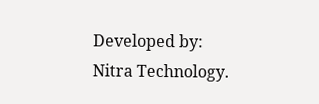Developed by: Nitra Technology.